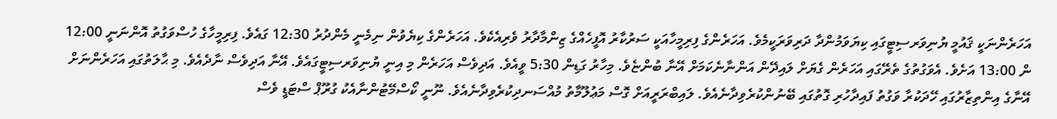އަހަރެންނަކީ ޤައުމީ ޔުނިވަރސިޓީގައި ކިޔަވަމުންދާ ދަރިވަރަކީމެވެ. އަހަރެންގެ ފިރިމީހާއަކީ ސަރުކާރު އޮފީހެއްގެ ޒިންމާދާރު ވެރިއެކެވެ. އަހަރެންގެ ކިޔެވުން ނިމެނީ މެންދުރު 12:30 ގައެވެ. ފިރިމީހާގެ ހުސްވަގުތު އޮންނަނީ 12:00 ން 13:00 އަށެވެ. އެވަގުތުގެ ތެރޭގައި އަހަރެން ގެޔަށް ލައިދޭން އަންނާނެކަމަށް އޭނާ ބުންޏެވެ. މިހާރު ގަޑިން 5:30 ވީއެވެ. އަދިވެސް އަހަރެން މި އިނީ ޔުނިވަރސިޓީގައެވެ. އޭނާ އަދިވެސް ނާދެއެވެ. މި ޙާލަތުގައި އަހަރެންނަށް އޭނާގެ އިންތިޒާރުގައި ހޭދަކުރާ ވަގުތު ފައިދާހުރި ގޮތުގައި ބޭނުންކުރެވިދާނެއެވެ. ލައިބްރަރީއަށް ގޮސް މަޢުލޫމާތު މުއްސަނދިކުރެވިދާނެއެވެ. ނޫނީ ކޯސްމޭޓުންނާއެކު ގުރޫޕް ސްޓަޑީ ވެސް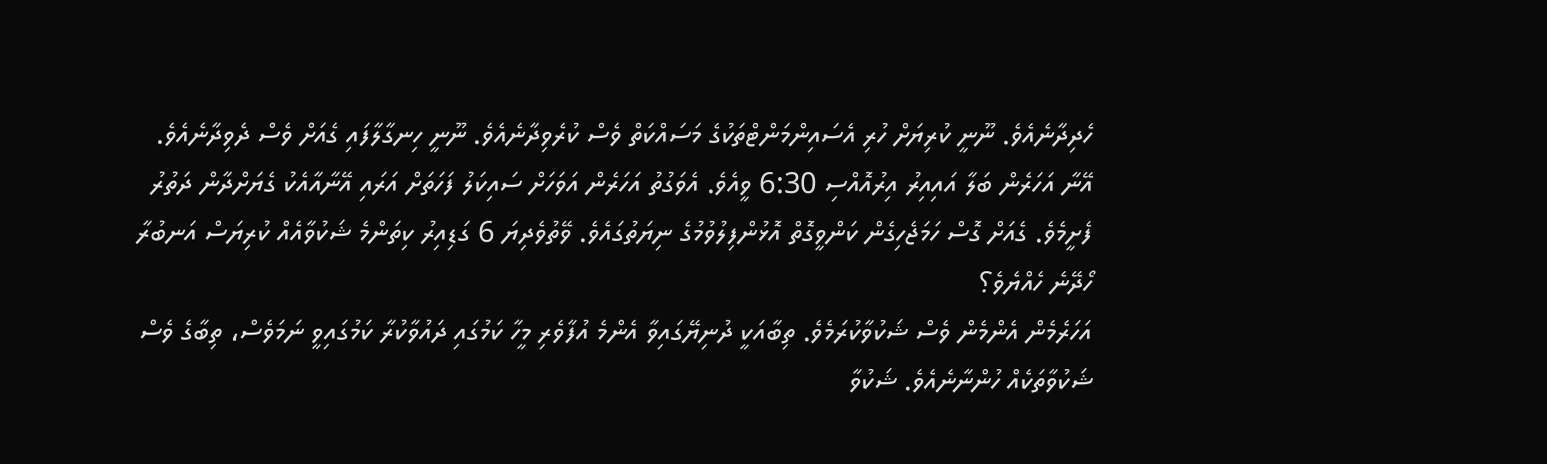ހެދިދާނެއެވެ. ނޫނީ ކުރިޔަށް ހުރި އެސައިންމަންޓްތަކުގެ މަސައްކަތް ވެސް ކުރެވިދާނެއެވެ. ނޫނީ ހިނގާލާފައި ގެއަށް ވެސް ދެވިދާނެއެވެ. އޭނާ އަހަރެން ބަލާ އައިއިރު އިރުއޮއްސި 6:30 ވީއެވެ. އެވަގުތު އަހަރެން އަވަހަށް ސައިކަލު ފަހަތަށް އަރައި އޭނާއާއެކު ގެޔަށްދާން ދަތުރު ފެށީމެވެ. ގެއަށް ގޮސް ހަމަޖެހިގެން ކަންވީގޮތް އޮޅުންފިލުވުމުގެ ނިޔަތުގައެވެ. ވޭތުވެދިޔަ 6 ގަޑިއިރު ކިތަންމެ ޝަކުވާއެއް ކުރިޔަސް އަނބުރާ ހޯދޭނެ ހެއްޔެވެ؟
އަހަރެމެން އެންމެން ވެސް ޝަކުވާކުރަމެވެ. ތިބާއަކީ ދުނިޔޭގައިވާ އެންމެ އުފާވެރި މީހާ ކަމުގައި ދައުވާކުރާ ކަމުގައިވީ ނަމަވެސް، ތިބާގެ ވެސް ޝަކުވާތަކެއް ހުންނާނެއެވެ. ޝަކުވާ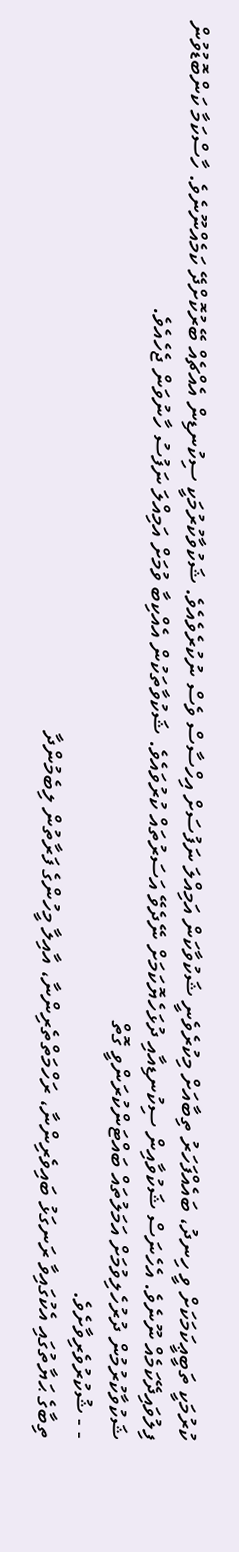ކުރުމަކީ ތަބީޢީކަމަކަށް ވީ ހިނދު، ބައެއްފަހަރު ތިބާއަށް މިކުރެވެނީ ޝަކުވާކަން އަމިއްލަ ނަފުސަށް އިހްސާސް ވެސް ނުކުރެވެއެވެ. ޝަކުވާކުރުމަކީ ސިކުނޑިން އެއްޗެއް ބޭރުކޮށްދޭ ކަމެއްނޫނެވެ. ހާސްކަމާ ކަންބޮޑުވުން ފިލުވައިދޭކަމެއް ނޫނެވެ. އެހެނަސް ޝަކުވާއިން ސިކުނޑިއާއި ދުޅަހެޔޮކަމަށް ނޭދެވޭ އަސަރުތައް ކުރުވައެވެ. ޝަކުވާތަކުން އެއްކިބާ ވުމަށް އަމިއްލަ ނަފުސު ހާނުވަން ޖެހެއެވެ.
ޝަކުވާކުރުމުން ދުރުހެލިވުމަށް އަމަލުތައް ބައްޓަންކުރަންވީ ގޮތް
- - ޝުކުރުވެރިވާށެވެ.
ތިބާގެ ޙަޔާތުގައި އެކުގައިވާ ރަނގަޅު ބައިވެރިންނާ، ރަހްމަތްތެރިންނާ، އާއިލާ މީހުންގެ ފަރާތުން ލިބެމުންދާ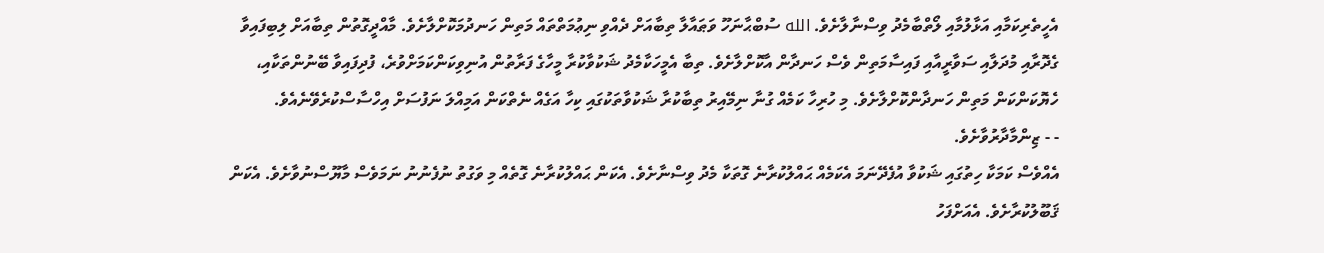އެހީތެރިކަމާއި އަޅާލުމާއި ލޯތްބާމެދު ވިސްނާލާށެވެ. الله ސުބްޙާނަހޫ ވަޠައާލާ ތިބާއަށް ދެއްވި ނިޢުމަތްތައް މަތިން ހަނދުމަކޮށްލާށެވެ. މާއްދީގޮތުން ތިބާއަށް ލިބިފައިވާ ގެދޮރާއި މުދަލާއި ސަވާރީއާއި ފައިސާމަތިން ވެސް ހަނދާން އާކޮށްލާށެވެ. ތިބާ އެމީހަކާމެދު ޝަކުވާކުރާ މީހާގެ ފަރާތުން އުނިވިކަންކަމަށްވުރެ، ފުދިފައިވާ ބޭނުންތަކާއި، ހެޔޮކަންކަން މަތިން ހަނދާންކޮށްލާށެވެ. މި ހުރިހާ ކަމެއް ގުނާ ނިމޭއިރު ތިބާކުރާ ޝަކުވާތަކުގައި ކިހާ އަގެއް ނެތްކަން އަމިއްލަ ނަފުސަށް އިހްސާސްކުރެވޭނެއެވެ.
- - ޒިންމާދާރުވާށެވެ.
އެއްވެސް ކަމަކާ ހިތުގައި ޝަކުވާ އުފެދޭނަމަ އެކަމެއް ޙައްލުކުރާނެ ގޮތަކާ މެދު ވިސްނާށެވެ. އެކަން ޙައްލުކުރާނެ ގޮތެއް މި ވަގުތު ނުފެނުނު ނަމަވެސް މާޔޫސްނުވާށެވެ. އެކަން ޤަބޫލުކުރާށެވެ. އެއަށްފަހު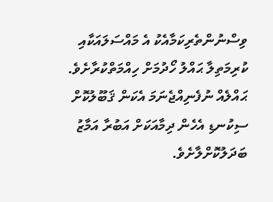ވިސްނުންތެރިކަމާއެކު އެ މައްސަލައަކާއި ކުރިމަތިލާ ޙައްލު ހޯދުމަށް ހިއްމަތްކުރާށެވެ. ޙައްލެއް ނުފެނިއްޖެނަމަ އެކަން ޤަބޫލުކޮށް ސިކުނޑި އެހެން ދިމާއަކަށް އަބުރާ އަމާޒު ބަދަލުކޮށްލާށެވެ.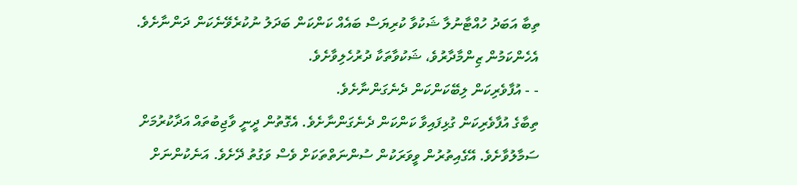ތިބާ އަބަދު ހުއްޓާނުލާ ޝަކުވާ ކުރިޔަސް ބައެއް ކަންކަން ބަދަލު ނުކުރެވޭނެކަން ދަންނާށެވެ. އެހެންކަމުން ޒިންމާދާރުވެ، ޝަކުވާތަކާ ދުރުހެލިވާށެވެ.
- - އުފާވެރިކަން ލިބޭކަންކަން ދެނެގަންނާށެވެ.
ތިބާގެ އުފާވެރިކަން ގުޅިފައިވާ ކަންކަން ދެނެގަންނާށެވެ. އެގޮތުން ދީނީ ވާޖިބުތައް އަދާކުރުމަށް ސަމާލުވާށެވެ. އޭގެއިތުރުން ވީވަރަކުން ސުންނަތްތަކަށް ވެސް ވަގުތު ދޭށެވެ. އަނެކުންނަށް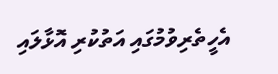އެހީތެރިވުމުގައި އަތުކުރި އޮޅާލައި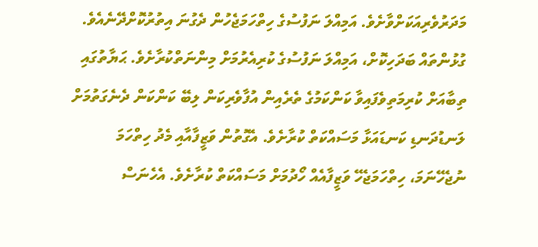މަދަރުވެރިއަކަށްވާށެވެ. އަމިއްލަ ނަފުސުގެ ހިތްހަމަޖެހުން ދެގުނަ އިތުރުކޮށްދޭނެއެވެ. ގުޅުންތައް ބަދަހިކޮށް، އަމިއްލަ ނަފުސުގެ ކުރިއެރުމަށް މިންނަތްކުރާށެވެ. ޙަޔާތުގައި ތިބާއަށް ކުރިމަތިވެފައިވާ ކަންކަމުގެ ތެރެއިން އުފާވެރިކަން ލިބޭ ކަންކަން ދެނެގަތުމަށް ލަނޑުދަނޑި ކަނޑައަޅާ މަސައްކަތް ކުރާށެވެ. އެގޮތުން ވަޒީފާއާއި މެދު ހިތްހަމަ ނުޖެހޭނަމަ، ހިތްހަމަޖެހޭ ވަޒީފާއެއް ހޯދުމަށް މަސައްކަތް ކުރާށެވެ. އެހެނަސް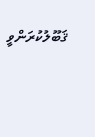ޤަބޫލުކުރަންވީ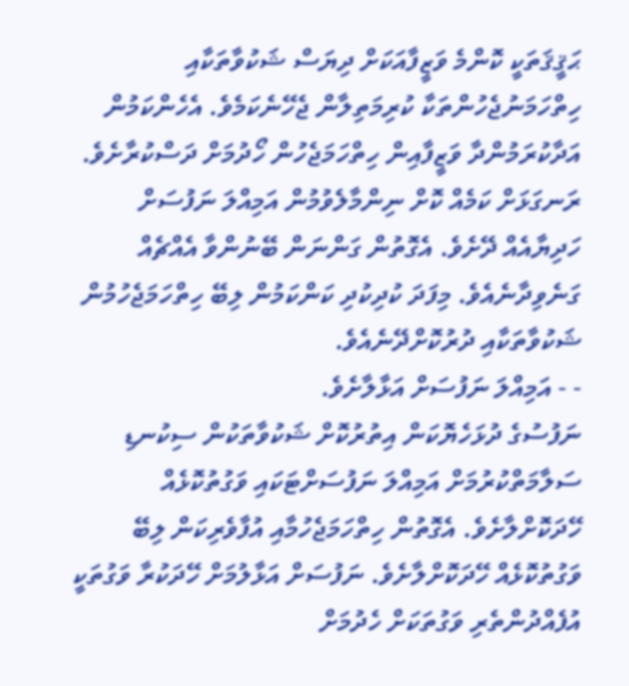ޙަޤީޤަތަކީ ކޮންމެ ވަޒީފާއަކަށް ދިޔަސް ޝަކުވާތަކާއި ހިތްހަމަނުޖެހުންތަކާ ކުރިމަތިލާން ޖެހޭނެކަމެވެ. އެހެންކަމުން އަދާކުރަމުންދާ ވަޒީފާއިން ހިތްހަމަޖެހުން ހޯދުމަށް ދަސްކުރާށެވެ. ރަނގަޅަށް ކަމެއް ކޮށް ނިންމާލެވުމުން އަމިއްލަ ނަފުސަށް ހަދިޔާއެއް ދޭށެވެ. އެގޮތުން ގަންނަން ބޭނުންވާ އެއްޗެއް ގަނެވިދާނެއެވެ. މިފަދަ ކުދިކުދި ކަންކަމުން ލިބޭ ހިތްހަމަޖެހުމުން ޝަކުވާތަކާއި ދުރުކޮށްދޭނެއެވެ.
- - އަމިއްލަ ނަފުސަށް އަޅާލާށެވެ.
ނަފުސުގެ ދުޅަހެޔޮކަން އިތުރުކޮށް ޝަކުވާތަކުން ސިކުނޑި ސަލާމަތްކުރުމަށް އަމިއްލަ ނަފުސަށްޓަކައި ވަގުތުކޮޅެއް ހޭދަކޮށްލާށެވެ. އެގޮތުން ހިތްހަމަޖެހުމާއި އުފާވެރިކަން ލިބޭ ވަގުތުކޮޅެއް ހޭދަކޮށްލާށެވެ. ނަފުސަށް އަޅާލުމަށް ހޭދަކުރާ ވަގުތަކީ އުފެއްދުންތެރި ވަގުތަކަށް ހެދުމަށް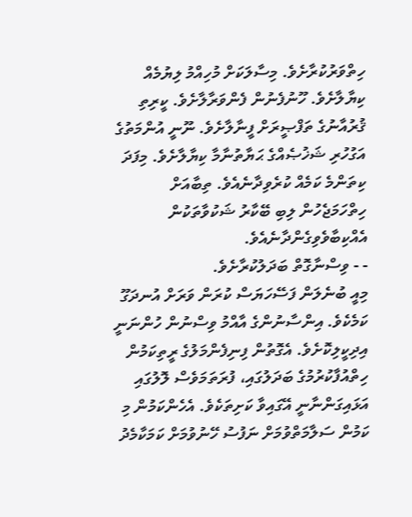ހިތްވަރުކުރާށެވެ. މިސާލަކަށް މުހިއްމު ލިޔުމެއް ކިޔާލާށެވެ. ހޫނުފެނުން ފެންވަރާލާށެވެ. ކީރިތި ޤުރުއާނުގެ ތަފްޞީރަށް ފީނާލާށެވެ. ނޫނީ އުންމަތުގެ އަގުހުރި ޝަޚުޞެއްގެ ޙަޔާތުނާމާ ކިޔާލާށެވެ. މިފަދަ ކިތަންމެ ކަމެއް ކުރެވިދާނެއެވެ. ތިބާއަށް ހިތްހަމަޖެހުން ލިބި ބޭކާރު ޝަކުވާތަކުން އެއްކިބާވެވިގެންދާނެއެވެ.
- - ވިސްނާގޮތް ބަދަލުކުރާށެވެ.
މިއީ ބުނެލަން ފަސޭހަޔަސް ކުރަން ވަރަށް އުނދަގޫ ކަމެކެވެ. އިންސާނުންގެ އާއްމު ވިސްނުން ހުންނަނީ އިދިކީލިކޮށެވެ. އެގޮތުން ފިނިފެންމަލުގެ ރީތިކަމުން ހިތްއުފާކުރުމުގެ ބަދަލުގައި، ފުރަތަމަވެސް ލޮލުގައި އަޅައިގަންނާނީ އޭގައިވާ ކަށިތަކެވެ. އެހެންކަމުން މި ކަމުން ސަލާމަތްވުމަށް ނަފުސު ހޭނުވުމަށް ކަމަކާމެދު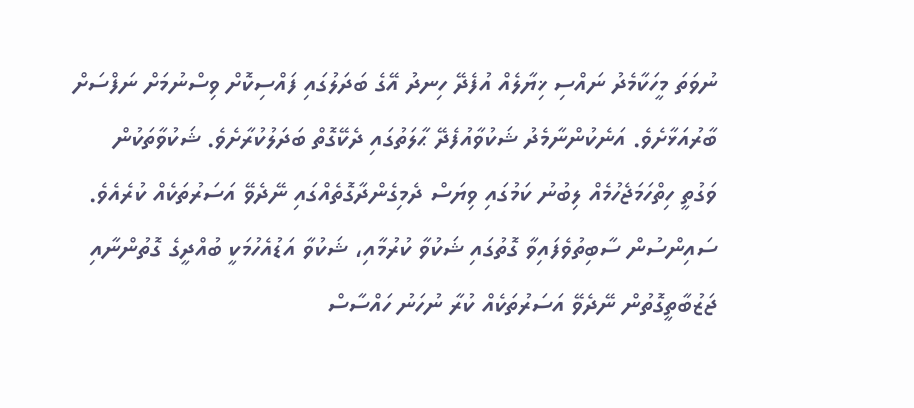ނުވަތަ މީހަކާމެދު ނައްސި ޚިޔާލެއް އުފެދޭ ހިނދު އޭގެ ބަދަލުގައި ފައްސިކޮށް ވިސްނުމަށް ނަފްސަށް ބާރުއަޅާށެވެ. އަނެކުންނާމެދު ޝަކުވާއުފެދޭ ޙާލަތުގައި ދެކޭގޮތް ބަދަލުކުރާށެވެ. ޝަކުވާތަކުން ވަގުތީ ހިތްހަމަޖެހުމެއް ލިބުނު ކަމުގައި ވިޔަސް ދެމިގެންދާގޮތެއްގައި ނޭދެވޭ އަސަރުތަކެއް ކުރެއެވެ. ސައިންސުން ސާބިތުވެފައިވާ ގޮތުގައި ޝަކުވާ ކުރުމާއި، ޝަކުވާ އަޑުއެހުމަކީ ބުއްދީގެ ގޮތުންނާއި ޖަޒުބާތީގޮތުން ނޭދެވޭ އަސަރުތަކެއް ކުރާ ނުހަނު ހައްސާސް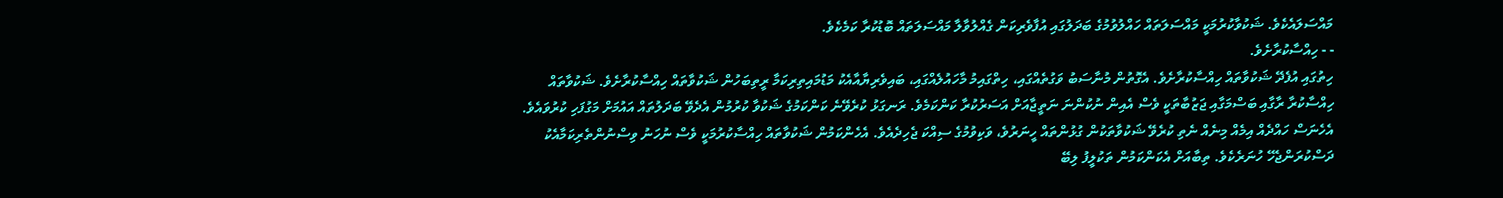މައްސަލައެކެވެ. ޝަކުވާކުރުމަކީ މައްސަލަތައް ހައްލުވުމުގެ ބަދަލުގައި އުފާވެރިކަން ގެއްލުވާލާ މައްސަލަތައް ބޮޑުކުރާ ކަމެކެވެ.
- - ހިއްސާކުރާށެވެ.
ހިތުގައި އުފެދޭ ޝަކުވާތައް ހިއްސާކުރާށެވެ. އެގޮތުން މުނާސަބު ވަގުތެއްގައި، ހިތްގައިމު މާހައުލެއްގައި، ބައިވެރިޔާއާއެކު މަޑުމައިތިރިކަމާ ރީތިބަހުން ޝަކުވާތައް ހިއްސާކުރާށެވެ. ޝަކުވާތައް ހިއްސާކުރާ ރާގާއި ބަސްމަގާއި ޖަޒުބާތަކީ ވެސް އެއިން ނުކުންނަ ނަތީޖާއަށް އަސަރުކުރާ ކަންކަމެވެ. ރަނގަޅު ކުރެވޭނެ ކަންކަމުގެ ޝަކުވާ ކުރުމުން އެދެވޭ ބަދަލުތައް އައުމަށް މަގުފަހި ކުރުވައެވެ. އެހެނަސް ހައްދެއް އިމެއް މިނެއް ނެތި ކުރެވޭ ޝަކުވާތަކުން ގުޅުންތައް ހީނަރުވެ، ވަކިވުމުގެ ސިއްކަ ޖެހިދެއެވެ. އެހެންކަމުން ޝަކުވާތައް ހިއްސާކުރުމަކީ ވެސް ނުހަނު ވިސްނުންތެރިކަމާއެކު ދަސްކުރަންޖެހޭ ހުނަރެކެވެ. ތިބާއަށް އެކަންކަމުން ތަކުލީފު ލިބޭ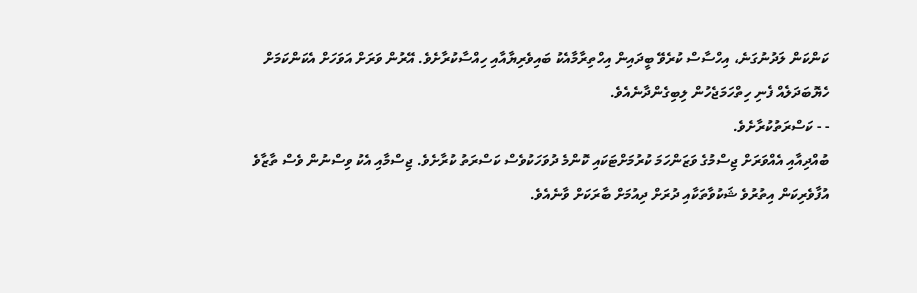ކަންކަން ލަދުނުގަނެ، އިހްސާސް ކުރެވޭ ބީދައިން އިހްތިރާމާއެކު ބައިވެރިޔާއާއި ހިއްސާކުރާށެވެ. އޭރުން ވަރަށް އަވަހަށް އެކަންކަމަށް ހެޔޮބަދަލެއް ފެނި ހިތްހަމަޖެހުން ލިބިގެންދާނެއެވެ.
- - ކަސްރަތުކުރާށެވެ.
ބުއްދިއާއި އެއްވަރަށް ޖިސްމުގެ ވަޒަންހަމަ ކުރުމަށްޓަކައި ކޮންމެ ދުވަހަކުވެސް ކަސްރަތު ކުރާށެވެ. ޖިސްމާއި އެކު ވިސްނުން ވެސް ތާޒާވެ އުފާވެރިކަން އިތުރުވެ ޝަކުވާތަކާއި ދުރަށް ދިއުމަށް ބާރަކަށް ވާނެއެވެ.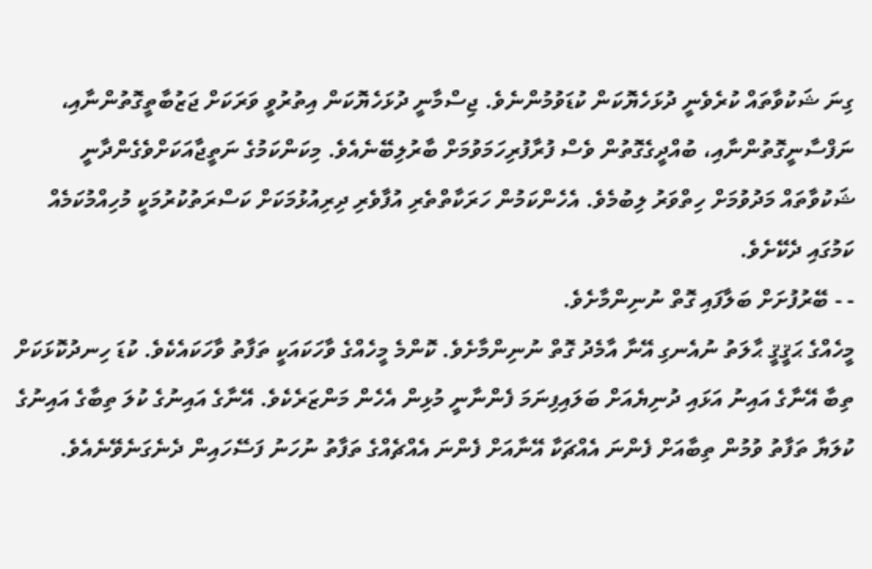ގިނަ ޝަކުވާތައް ކުރެވެނީ ދުޅަހެޔޮކަން ކުޑަވުމުންނެވެ. ޖިސްމާނީ ދުޅަހެޔޮކަން އިތުރުވީ ވަރަކަށް ޖަޒުބާތީގޮތުންނާއި، ނަފްސާނީގޮތުންނާއި، ބުއްދީގެގޮތުން ވެސް ފުރާފުރިހަމަވުމަށް ބާރުލިބޭނެއެވެ. މިކަންކަމުގެ ނަތީޖާއަކަށްވެގެންދާނީ ޝަކުވާތައް މަދުވުމަށް ހިތްވަރު ލިބުމެވެ. އެހެންކަމުން ހަރަކާތްތެރި އުފާވެރި ދިރިއުޅުމަކަށް ކަސްރަތުކުރުމަކީ މުހިއްމުކަމެއް ކަމުގައި ދެކޭށެވެ.
- - ބޭރުފުށަށް ބަލާފައި ގޮތް ނުނިންމާށެވެ.
މީހެއްގެ ޙަޤީޤީ ޙާލަތު ނުއެނގި އޭނާ އާމެދު ގޮތް ނުނިންމާށެވެ. ކޮންމެ މީހެއްގެ ވާހަކައަކީ ތަފާތު ވާހަކައެކެވެ. ކުޑަ ހިނދުކޮޅަކަށް ތިބާ އޭނާގެ އައިނު އަޅައި ދުނިޔެއަށް ބަލައިފިނަމަ ފެންނާނީ މުޅިން އެހެން މަންޒަރެކެވެ. އޭނާގެ އައިނުގެ ކުލަ ތިބާގެ އައިނުގެ ކުލަޔާ ތަފާތު ވުމުން ތިބާއަށް ފެންނަ އެއްޗަކާ އޭނާއަށް ފެންނަ އެއްޗެއްގެ ތަފާތު ނުހަނު ފަސޭހައިން ދެނެގަނެވޭނެއެވެ.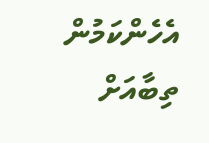އެހެންކަމުން ތިބާއަށް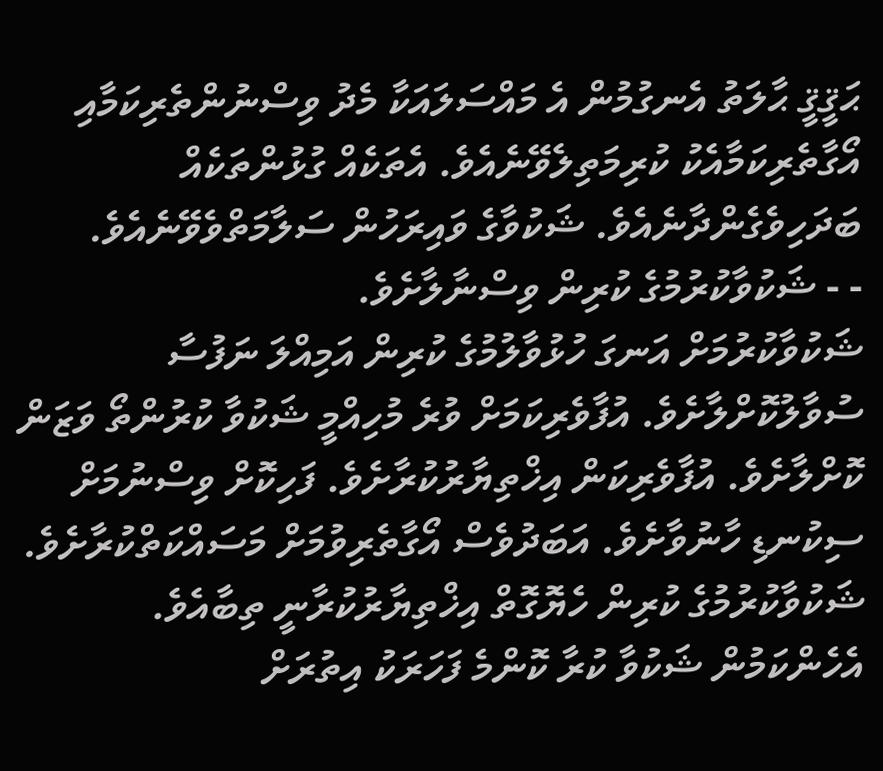ޙަޤީޤީ ޙާލަތު އެނގުމުން އެ މައްސަލައަކާ މެދު ވިސްނުންތެރިކަމާއި އޯގާތެރިކަމާއެކު ކުރިމަތިލެވޭނެއެވެ. އެތަކެއް ގުޅުންތަކެއް ބަދަހިވެގެންދާނެއެވެ. ޝަކުވާގެ ވައިރަހުން ސަލާމަތްވެވޭނެއެވެ.
- - ޝަކުވާކުރުމުގެ ކުރިން ވިސްނާލާށެވެ.
ޝަކުވާކުރުމަށް އަނގަ ހުޅުވާލުމުގެ ކުރިން އަމިއްލަ ނަފުސާ ސުވާލުކޮށްލާށެވެ. އުފާވެރިކަމަށް ވުރެ މުހިއްމީ ޝަކުވާ ކުރުންތޯ ވަޒަން ކޮށްލާށެވެ. އުފާވެރިކަން އިޚްތިޔާރުކުރާށެވެ. ފަހިކޮށް ވިސްނުމަށް ސިކުނޑި ހާނުވާށެވެ. އަބަދުވެސް އޯގާތެރިވުމަށް މަސައްކަތްކުރާށެވެ. ޝަކުވާކުރުމުގެ ކުރިން ހެޔޮގޮތް އިޚްތިޔާރުކުރާނީ ތިބާއެވެ. އެހެންކަމުން ޝަކުވާ ކުރާ ކޮންމެ ފަހަރަކު އިތުރަށް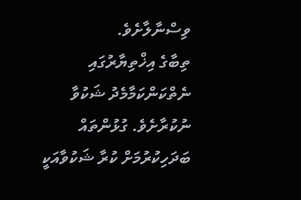ވިސްނާލާށެވެ.
ތިބާގެ އިޚްތިޔާރުގައި ނެތްކަންކަމާމެދު ޝަކުވާ ނުކުރާށެވެ. ގުޅުންތައް ބަދަހިކުރުމަށް ކުރާ ޝަކުވާއަކީ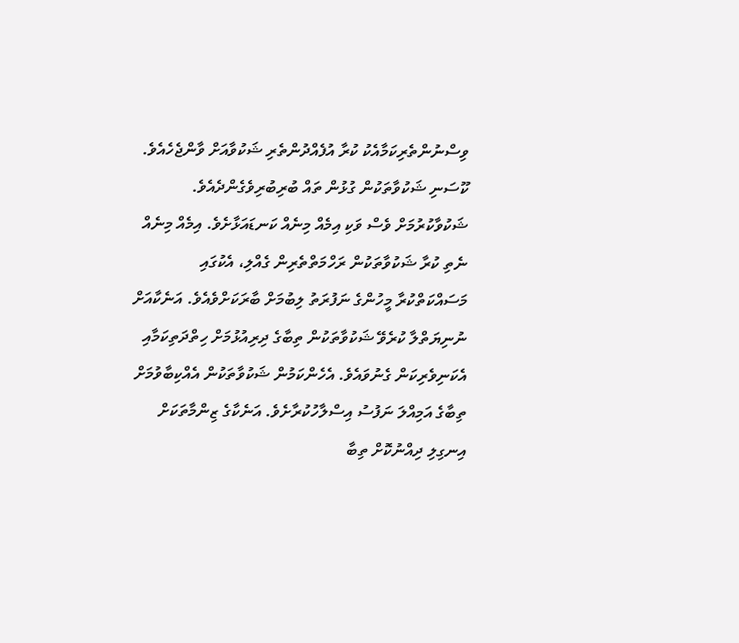ވިސްނުންތެރިކަމާއެކު ކުރާ އުފެއްދުންތެރި ޝަކުވާއަށް ވާންޖެހެއެވެ. ކޫސަނި ޝަކުވާތަކުން ގުޅުން ތައް ބުރިބުރިވެގެންދެއެވެ. ޝަކުވާކުރުމަށް ވެސް ވަކި އިމެއް މިނެއް ކަނޑައަޅާށެވެ. އިމެއް މިނެއް ނެތި ކުރާ ޝަކުވާތަކުން ރަހްމަތްތެރިން ގެއްލި، އެކުގައި މަސައްކަތްކުރާ މީހުންގެ ނަފުރަތު ލިބުމަށް ބާރަކަށްވެއެވެ. އަނެކާއަށް ނުނިޔަތްލާ ކުރެވޭ ޝަކުވާތަކުން ތިބާގެ ދިރިއުޅުމަށް ހިތްދަތިކަމާއި އެކަނިވެރިކަން ގެނުވައެވެ. އެހެންކަމުން ޝަކުވާތަކުން އެއްކިބާވުމަށް ތިބާގެ އަމިއްލަ ނަފުސު އިސްލާހުކުރާށެވެ. އަނެކާގެ ޒިންމާތަކަށް އިނގިލި ދިއްނުކޮށް ތިބާ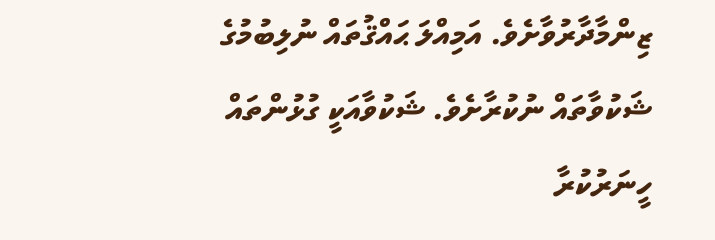ޒިންމާދާރުވާށެވެ. އަމިއްލަ ޙައްޤުތައް ނުލިބުމުގެ ޝަކުވާތައް ނުކުރާށެވެ. ޝަކުވާއަކީ ގުޅުންތައް ހީނަރުކުރާ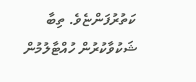ކަތުރުފަންޏެވެ. ތިބާ ޝަކުވާކުރުން ހުއްޓާލުމުން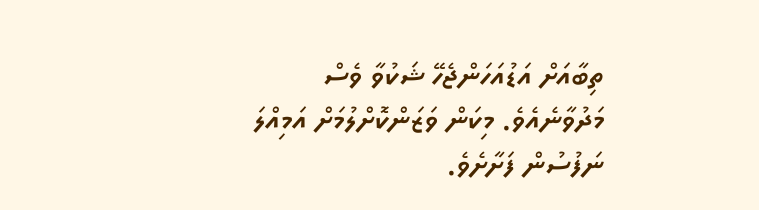ތިބާއަށް އަޑުއަހަންޖެހޭ ޝަކުވާ ވެސް މަދުވާނެއެވެ. މިކަން ވަޒަންކޮށްލުމަށް އަމިއްލަ ނަފުސުން ފަށާށެވެ.